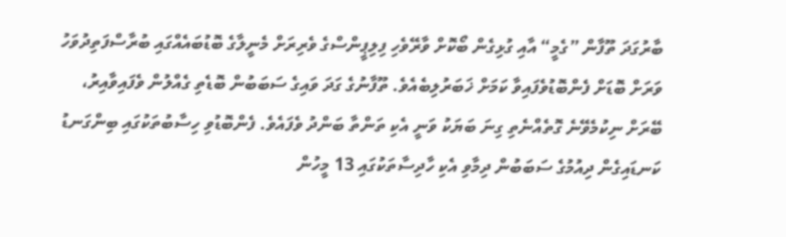ބާރުގަދަ ތޫފާން ”ގެމީ“ އާއި ގުޅިގެން ބޯކޮށް ވާރޭވެހި ފިލިޕީންސްގެ ވެރިރަށް މެނީލާގެ ބޮޑުބައެއްގައި ބުރާސްފަތިދުވަހު ވަރަށް ބޮޑަށް ފެންބޮޑުވެފައިވާ ކަމަށް ޚަބަރުލިބެއެވެ. ތޫފާނުގެ ގަދަ ވައިގެ ސަބަބުން ބޮޑެތި ގެއްލުން ވެފައިވާއިރު، ބޭރަށް ނިކުމެވޭނެ ގޮތެއްނެތި ގިނަ ބަޔަކު ވަނީ އެކި ތަންތާ ބަންދު ވެފައެވެ. ފެންބޮޑުވި ހިސާބުތަކުގައި ބިންގަނޑު ކަނޑައިގެން ދިއުމުގެ ސަބަބުން ދިމާވި އެކި ހާދިސާތަކުގައި 13 މީހުން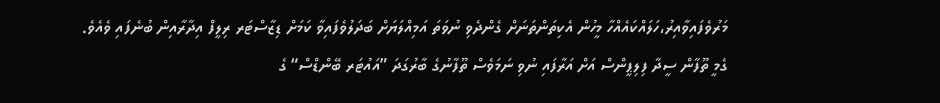މަރުވެފައިވާއިރު،ހަލައްކައެއްހާ މީހުން އެކިތަންތަނަށް ގެންދެވި ނުވަތަ އަމިއްލަޔަށް ބަދަލުވެފައިވާ ކަމަށް ޑިޒާސްޓަރ ރިލީފް އިދާރާއިން ބުނެފައި ވެއެވެ.
ގެމީ ތޫފާން ސީދާ ފިލިޕީންސް އަށް އަރާފައި ނުވި ނަމަވެސް ތޫފާނުގެ ބާރުގަދަ ”އައުޓަރ ބޭންޑްސް“ ގެ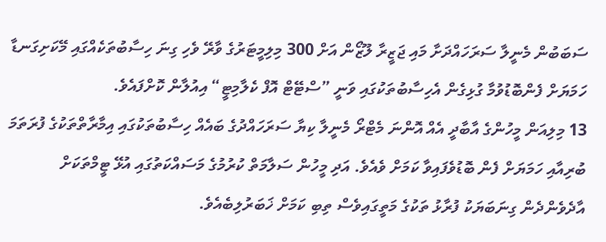ސަބަބުން މެނީލާ ސަރަހައްދަށާ މައި ޖަޒީރާ ލޫޒޯން އަށް 300 މިލިމީޓަރުގެ ވާރޭ ވެހި ގިނަ ހިސާބުތަކެއްގައި މޭކަށިގަނޑާ ހަމަޔަށް ފެންބޮޑުވުމާ ގުޅިގެން އެހިސާބުތަކުގައި ވަނީ ”ސްޓޭޓް އޮފް ކެލާމިޓީ“ އިއުލާން ކޮށްފައެވެ.
13 މިލިއަން މީހުންގެ އާބާދީ އެއް އޮންނަ މެޓްރޯ މެނީލާ ކިޔާ ސަރަހައްދުގެ ބައެއް ހިސާބުތަކުގައި އިމާރާތްތަކުގެ ފުރަތަމަ ބުރިއާއި ހަމަޔަށް ފެން ބޮޑުވެފައިވާ ކަމަށް ވެއެވެ. އަދި މީހުން ސަލާމަތް ކުރުމުގެ މަސައްކަތުގައި އުޅޭ ޓީމްތަކަށް އާދެވެންދެން ގިނަބަޔަކު ފުރާޅު ތަކުގެ މަތީގައިވެސް ތިބި ކަމަށް ޚަބަރުލިބެއެވެ.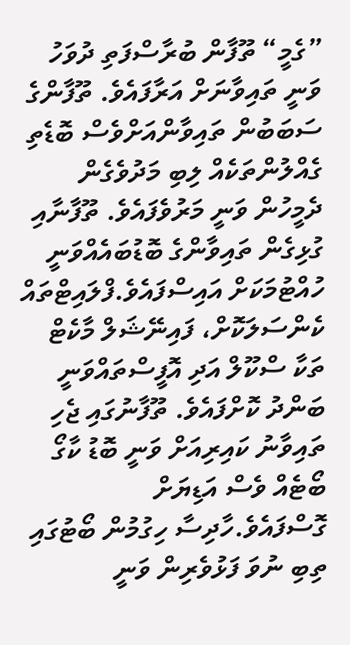”ގެމީ“ ތޫފާން ބުރާސްފަތި ދުވަހު ވަނީ ތައިވާނަށް އަރާފައެވެ. ތޫފާންގެ ސަބަބުން ތައިވާންއަށްވެސް ބޮޑެތި ގެއްލުންތަކެއް ލިބި މަދުވެގެން ދެމީހުން ވަނީ މަރުވެފައެވެ. ތޫފާނާއި ގުޅިގެން ތައިވާންގެ ބޮޑުބައެއްވަނީ ހުއްޓުމަކަށް އައިސްފައެވެ.ފްލައިޓްތައް ކެންސަލަކޮށް، ފައިނޭޝަލް މާކެޓް ތަކާ ސްކޫލް އަދި އޮފީސްތައްވަނީ ބަންދު ކޮށްފައެވެ. ތޫފާނުގައި ޖެހި ތައިވާނު ކައިރިއަށް ވަނީ ބޮޑު ކާގޯ ބޯޓެއް ވެސް އަޑިޔަށް ގޮސްފައެވެ.ހާދިސާ ހިގުމުން ބޯޓުގައި ތިބި ނުވަ ފަޅުވެރިން ވަނީ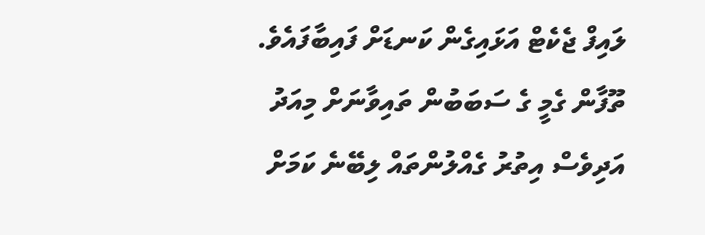ލައިފް ޖެކެޓް އަޅައިގެން ކަނޑަށް ފައިބާފައެވެ.
ތޫފާން ގެމީ ގެ ސަބަބުން ތައިވާނަށް މިއަދު އަދިވެސް އިތުރު ގެއްލުންތައް ލިބޭނެ ކަމަށް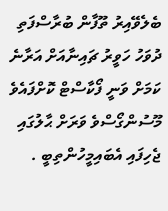ބެލެވޭއިރު ތޫފާން ބުރާސްފަތި ދުވަހު ހަވީރު ޗައިނާއަށް އަރާނެ ކަމަށް ވަނީ ފޯކާސްޓް ކޮށްފައެވެ
މޫސުންގޯސްވެ ވަރަށް ޙާލުގައި ޖެހިފައި އެބައިމީހުންތިބީ .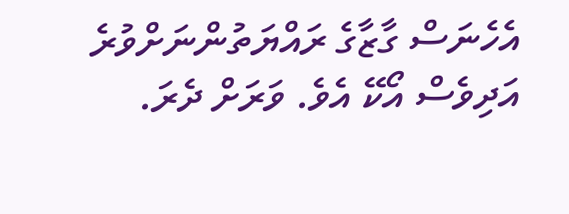އެހެނަސް ގާޒާގެ ރައްޔަތުންނަށްވުރެ އަދިވެސް އޯކޭ އެވެ. ވަރަށް ދެރަ.